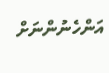އަންހެނުންނަށް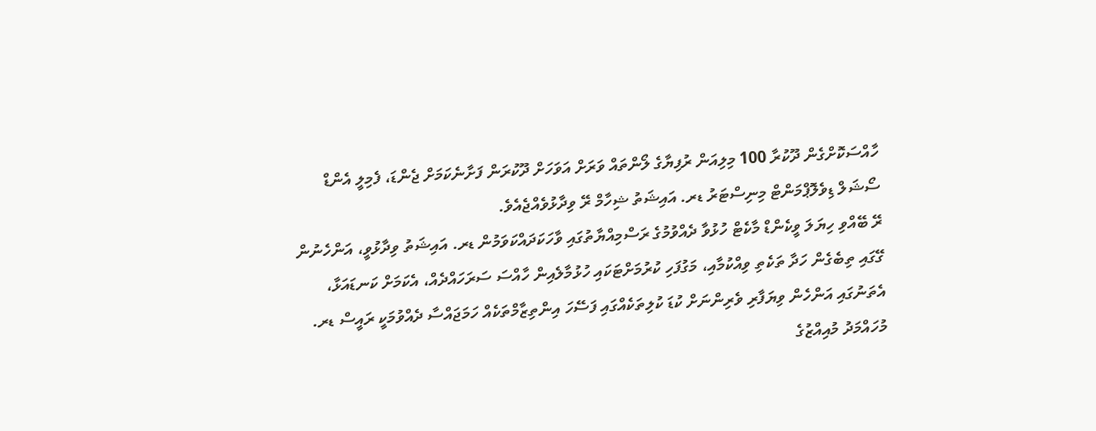ހާއްސަކޮށްގެން ދޫކުރާ 100 މިލިއަން ރުފިޔާގެ ލޯންތައް ވަރަށް އަވަހަށް ދޫކުރަން ފަށާނެކަމަށް ޖެންޑަ، ފެމިލީ އެންޑް ސޯޝަލް ޑިވެލޮޕްމަންޓް މިނިސްޓަރު ޑރ. އައިޝަތު ޝިހާމް ރޭ ވިދާޅުވެއްޖެއެވެ.
ރޭ ބޭއްވި ހިޔަލަ ވީކެންޑް މާކެޓް ހުޅުވާ ދެއްވުމުގެ ރަސްމިއްޔާތުގައި ވާހަކަދައްކަވަމުން ޑރ. އައިޝަތު ވިދާޅުވީ، އަންހެނުން ގޭގައި ތިބެގެން ހަދާ ތަކެތި ވިއްކުމާއި، މަގުފަހި ކުރުމަށްޓަކައި ހުޅުމާލެއިން ހާއްސަ ސަރަހައްދެއް، އެކަމަށް ކަނޑައަޅާ، އެތަނުގައި އަންހެން ވިޔަފާރި ވެރިންނަށް ކުޑަ ކުލިތަކެއްގައި ފަސޭހަ އިންތިޒާމްތަކެއް ހަމަޖައްސާ ދެއްވުމަކީ ރައީސް ޑރ. މުހައްމަދު މުއިއްޒުގެ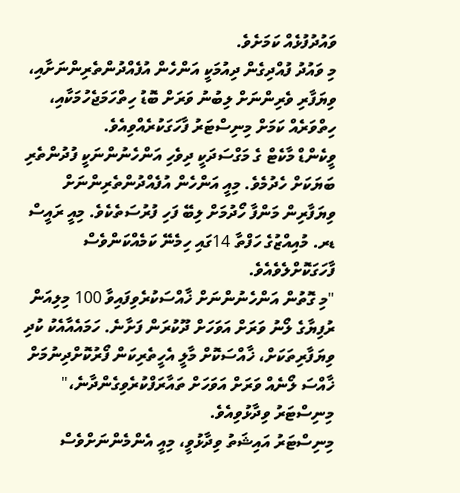ވައުދުފުޅެއް ކަމަށެވެ.
މި ވައުދު ފުއްދިގެން ދިއުމަކީ އަންހެން އުފެއްދުންތެރިންނަށާއި، ވިޔަފާރި ވެރިންނަށް ލިބުނު ވަރަށް ބޮޑު ހިތްހަމަޖެހުމަކާއި، ހިތްވަރެއް ކަމަށް މިނިސްޓަރު ފާހަގަކުރެއްވިއެވެ.
ވީކެންޑް މާކެޓް ގެ މަގްސަދަކީ ދިވެހި އަންހެނުންނަކީ ފުދުންތެރި ބަޔަކަށް ހެދުމެވެ. މިއީ އަންހެން އުފެއްދުންތެރިންނަށް ވިޔަފާރިން މަންފާ ހޯދުމަށް ލިބޭ ފަހި ފުރުސަތެކެވެ. މިއީ ރައީސް ޑރ. މުއިއްޒުގެ ހަފްތާ 14ގައި ހިމެނޭ ކަމެއްކަންވެސް ފާހަގަކޮށްލެވެއެވެ.
"މި ގޮތުން އަންހެނުންނަށް ޚާއްސަކުރެވިފައިވާ 100 މިލިއަން ރުފިޔާގެ ލޯނު ވަރަށް އަވަހަށް ދޫކުރަން ފަށާނެ. ހަމައެއާއެކު ކުދި ވިޔަފާރިތަކަށް، ޚާއްސަކޮށް މާލީ އެހީތެރިކަން ފޯރުކޮށްދިނުމަށް ޚާއްސަ ލޯނެއް ވަރަށް އަވަހަށް ތައާރަފްކުރެވިގެންދާނެ،" މިނިސްޓަރު ވިދާޅުވިއެވެ.
މިނިސްޓަރު އައިޝަތު ވިދާޅުވީ، މިއީ އެންމެންނަށްވެސް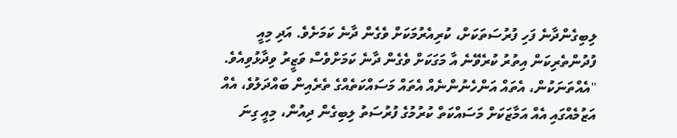ލިބިގެންދާނެ ފަހި ފުރުސަތަކަށް، ކުރިއެރުމަކަށް ވެގެން ދާނެ ކަމަށެވެ. އަދި މިއީ ފުދުންތެރިކަން އިތުރު ކުރެވޭނެ އާ މަގަކަށް ވެގެން ދާނެ ކަމަށްވެސް ވަޒީރު ވިދާޅުވިއެވެ.
"އެއްތަނަކުން، އެތައް އަންހެނުންނެއް އެތައް މަސައްކަތެއްގެ ތެރެއިން ބައްދަލުވެ، އެއް އަޒުމެއްގައި އެއް އަމާޒަކަށް މަސައްކަތް ކުރުމުގެ ފުރުސަތު ލިބިގެން ދިއުން، މިއީ ގިނަ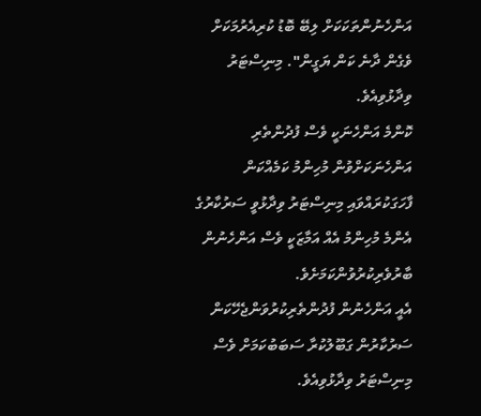އަންހެނުންތަކަކަށް ލިބޭ ބޮޑު ކުރިއެރުމަކަށް ވެގެން ދާނެ ކަން ޔަގީން". މިނިސްޓަރު ވިދާޅުވިއެވެ.
ކޮންމެ އަންހެނަކީ ވެސް ފުދުންތެރި އަންހެނަކަށްވުން މުހިންމު ކަމެއްކަން ފާހަގަކުރައްވައި މިނިސްޓަރު ވިދާޅުވީ ސަރުކާރުގެ އެންމެ މުހިންމު އެއް އަމާޒަކީ ވެސް އަންހެނުން ބާރުވެރިކުރުވުންކަމަށެވެ.
އެއީ އަންހެނުން ފުދުންތެރިކުރުވަންޖެހޭކަން ސަރުކާރުން ގަބޫލުކުރާ ސަބަބުކަމަށް ވެސް މިނިސްޓަރު ވިދާޅުވިއެވެ.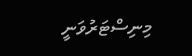މިނިސްޓަރުވަނީ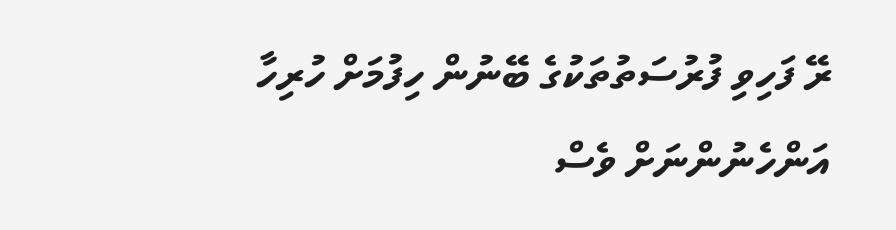ރޭ ފަހިވި ފުރުސަތުތަކުގެ ބޭނުން ހިފުމަށް ހުރިހާ އަންހެނުންނަށް ވެސް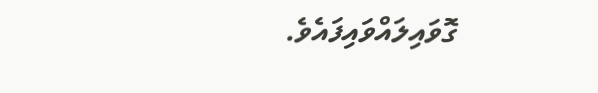ގޮވައިލައްވައިފައެވެ.